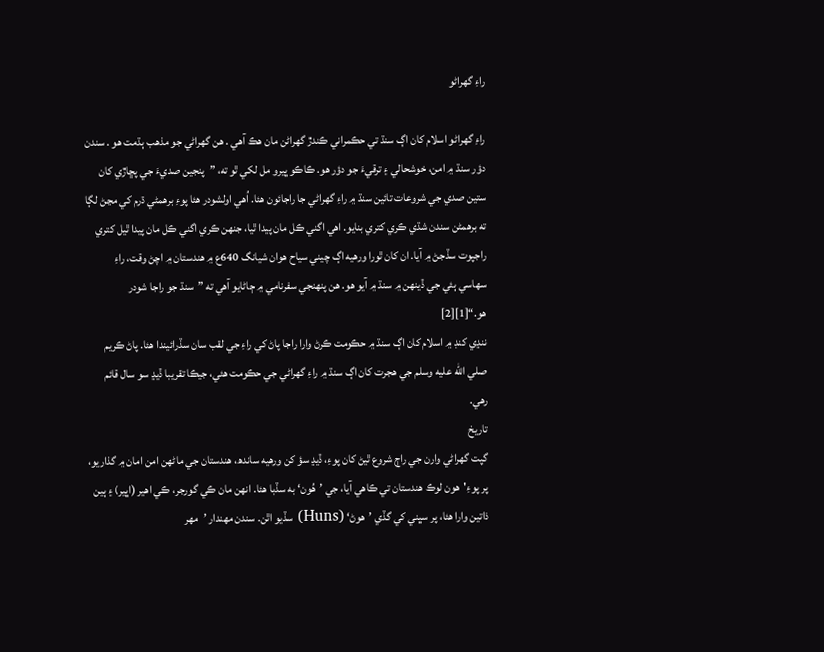راءِ گهراڻو

راءِ گهراڻو اسلام کان اڳ سنڌ تي حڪمراني ڪندڙ گھراڻن مان هڪ آهي . هن گهراڻي جو مذهب ٻڌمت هو . سندن دؤر سنڌ ۾ امن، خوشحالي ۽ ترقيءَ جو دؤر هو. ڪاڪو ڀيرو مل لکي ٿو ته، ”پنجين صديءَ جي پڇاڙي کان ستين صدي جي شروعات تائين سنڌ ۾ راءِ گهراڻي جا راجائون هئا. اُهي اولشودر هئا پوءِ برهمڻي ڌرم کي مڃڻ لڳا ته برهمڻن سندن شڌي ڪري کتري بنايو. اهي اگني ڪل مان پيدا ٿيا، جنهن ڪري اگني ڪل مان پيدا ٿيل کتري راجپوت سڏجڻ ۾ آيا. ان کان ٿورا ورهيه اڳ چيني سياح هوان شيانگ 640ع ۾ هندستان ۾ اچڻ وقت، راءِ سهاسي ٻئي جي ڏينهن ۾ سنڌ ۾ آيو هو. هن پنهنجي سفرنامي ۾ ڄاڻايو آهي ته ”سنڌ جو راجا شودر هو.“[1][2]
ننڍي کنڊ ۾ اسلام کان اڳ سنڌ ۾ حڪومت ڪرڻ وارا راجا پاڻ کي راءِ جي لقب سان سڏرائيندا هئا. پاڻ ڪريم صلي الله عليه وسلم جي هجرت کان اڳ سنڌ ۾ راءِ گهراڻي جي حڪومت هئي، جيڪا تقريبا ڏيڍ سو سال قائم رهي.
تاريخ
گپت گهراڻي وارن جي راڄ شروع ٿيڻ کان پوءِ، ڏيڍ سؤ کن ورهيه ساندھ، هندستان جي ماڻهن امن امان ۾ گذاريو، پر پوءِ'هون لوڪ هندستان تي ڪاهي آيا، جي ’هُون‘ به سڏبا هئا. انهن مان ڪي گورجر، ڪي اهير (اڀير) ۽ ٻين ذاتين وارا هئا، پر سڀني کي گڏي ’هوڻ‘ (Huns) سڏيو اٿن. سندن مهندار ’مهر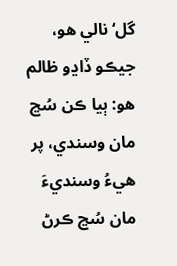گل‘ نالي هو، جيڪو ڏاڍو ظالم هو: ٻيا ڪن سُڃ مان وسندي، پر هيءُ وسنديءَ مان سُڃ ڪرڻ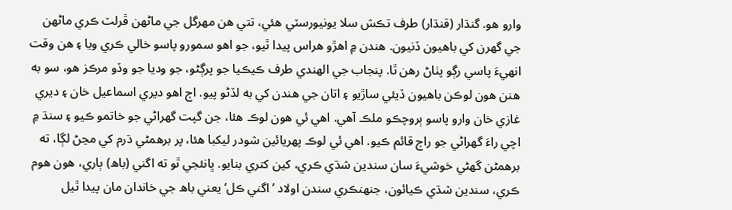وارو هو. گنڌار (قنڌار) طرف تڪش سلا يونيورسٽي هئي، تتي هن مهرگل جي ماڻهن ڦرلٽ ڪري ماڻهن جي گهرن کي باهيون ڏنيون. هندن ۾ اهڙو هراس پيدا ٿيو، جو اهو سمورو پاسو خالي ڪري ويا ۽ هن وقت انهيءَ پاسي رڳو پٺاڻ رهن ٿا. پنجاب جي الهندي طرف ڪيڪيا جو پرڳڻو، جو وديا جو وڏو مرڪز هو، سو به هنن هون لوڪن باهيون ڏيئي ساڙيو ۽ اتان جي هندن کي به لڏڻو پيو. اڄ اهو ديري اسماعيل خان ۽ ديري غازي خان وارو پاسو ٻروچڪو ملڪ آهي. اهي ئي هون لوڪ هئا، جن گپت گهراڻي جو خاتمو ڪيو ۽ سنڌ ۾ اچي راءَ گهراڻي جو راڄ قائم ڪيو. اهي ئي لوڪ پهريائين شودر ليکبا هئا، پر برهمڻي ڌرم کي مڃڻ لڳا، ته برهمڻن گهڻي خوشيءَ سان سندين شڌي ڪري، کين کتري بنايو. ڀانئجي ٿو ته اگني (باھ) ٻاري، هون هوم ڪري، سندين شڌي ڪيائون، جنهنڪري سندن اولاد ’اگني ڪل‘ يعني باھ جي خاندان مان پيدا ٿيل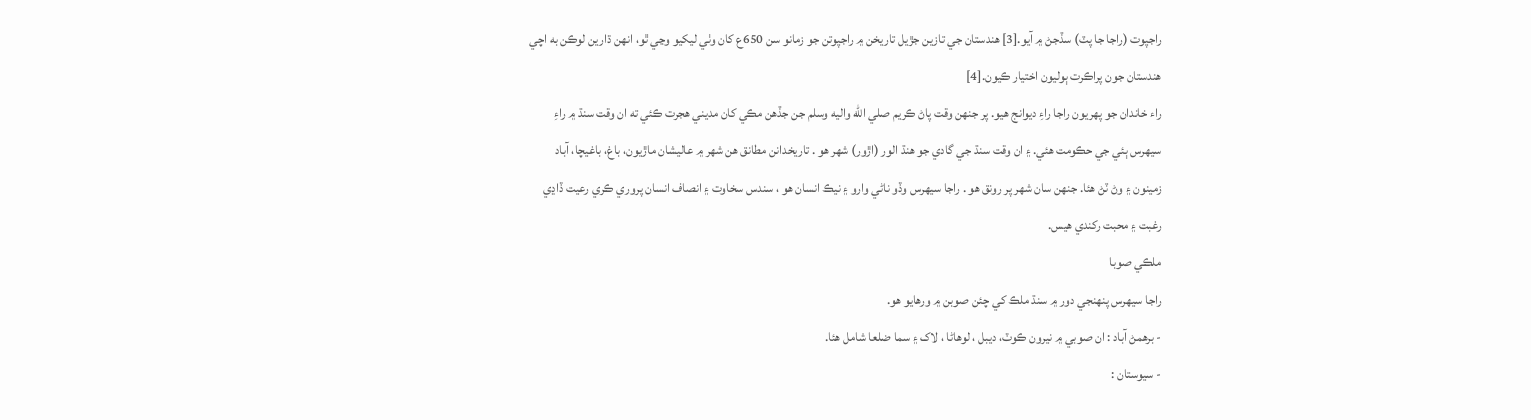راجپوت (راجا جا پٽ) سڏجڻ ۾ آيو.[3] هندستان جي تازين جڙيل تاريخن ۾ راجپوتن جو زمانو سن 650ع کان وٺي ليکيو وڃي ٿو، انهن ڌارين لوڪن به اچي هندستان جون پراڪرت ٻوليون اختيار ڪيون.[4]
راء خاندان جو پهريون راجا راءِ ديوانج هيو. پر جنهن وقت پاڻ ڪريم صلي الله واليه وسلم جن جڏهن مڪي کان مديني هجرت ڪئي ته ان وقت سنڌ ۾ راءِ سيهرس ٻئي جي حڪومت هئي. ۽ ان وقت سنڌ جي گادي جو هنڌ الور (اڙور) شهر هو . تاريخدانن مطانق هن شهر ۾ عاليشان ماڙيون، باغ، باغيچا، آباد زمينون ۽ وڻ ٽڻ ھئا. جنهن سان شهر پر رونق هو . راجا سيهرس وڏو ناڻي وارو ۽ نيڪ انسان هو ، سندس سخاوت ۽ انصاف انسان پروري ڪري رعيت ڏاڍي رغبت ۽ محبت رکندي هيس.
ملڪي صوبا
راجا سيهرس پنهنجي دور ۾ سنڌ ملڪ کي چئن صوبن ۾ ورهايو هو.
- برهمڻ آباد : ان صوبي ۾ نيرون ڪوٽ، ديبل ، لوهاڻا ، لاک ۽ سما ضلعا شامل ھئا.
- سيوستان :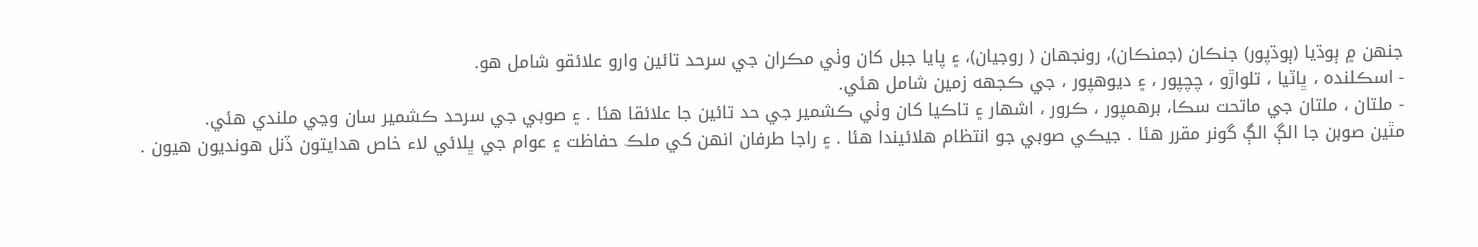جنهن ۾ ٻوڌيا (ٻوڌپور) جنڪان (جمنڪان)، رونجهان ( روجيان)، ۽ پايا جبل کان وٺي مڪران جي سرحد تائين وارو علائقو شامل هو.
- اسڪلنده ، ڀاٽيا ، تلواڙو ، چچپور ، ۽ ديوهپور ، جي ڪجهه زمين شامل هئي.
- ملتان ، ملتان جي ماتحت سڪا، برهمپور ، ڪرور ، اشهار ۽ تاڪيا کان وٺي ڪشمير جي حد تائين جا علائقا هئا . ۽ صوبي جي سرحد ڪشمير سان وڃي ملندي هئي.
مٿين صوبن جا الڳ الڳ گونر مقرر هئا . جيڪي صوبي جو انتظام هلائيندا هئا . ۽ راجا طرفان انهن کي ملڪ حفاظت ۽ عوام جي ڀلائي لاء خاص هدايتون ڏنل هونديون هيون .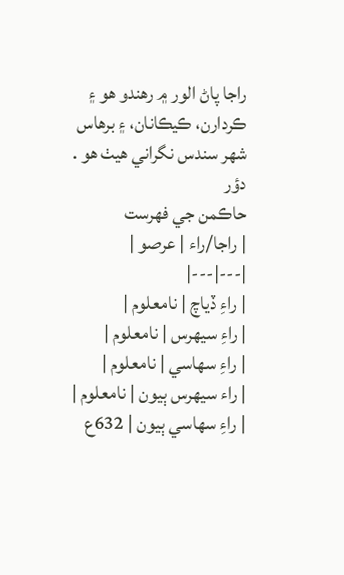راجا پاڻ الور ۾ رهندو هو ۽ ڪردارن، ڪيڪانان، ۽ برهاس شهر سندس نگراني هيٺ هو .
دؤر
حاڪمن جي فهرست
| راجا/راء | عرصو |
|---|---|
| راءِ ڏياچ | نامعلوم |
| راءِ سيهرس | نامعلوم |
| راءِ سهاسي | نامعلوم |
| راء سيهرس ٻيون | نامعلوم |
| راءِ سهاسي ٻيون | 632ع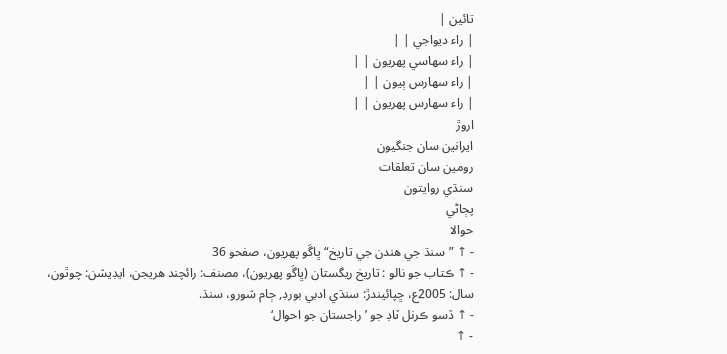تائين |
| راء ديواجي | |
| راء سھاسي پھريون | |
| راء سھارس ٻيون | |
| راء سھارس پھريون | |
اروڙ
ايرانين سان جنگيون
رومين سان تعلقات
سنڌي روايتون
پڄاڻي
حوالا
- ↑ ”سنڌ جي هندن جي تاريخ“ ڀاڱو پهريون، صفحو 36
- ↑ ڪتاب جو نالو : تاريخ ريگستان (ڀاڱو پهريون)، مصنف: رائچند هريجن، ايڊيشن: چوٿون، سال: 2005ع، ڇپائيندڙ: سنڌي ادبي بورڊ, ڄام شورو، سنڌ.
- ↑ ڏسو ڪرنل ٽاڊ جو ’راجستان جو احوال‘
- ↑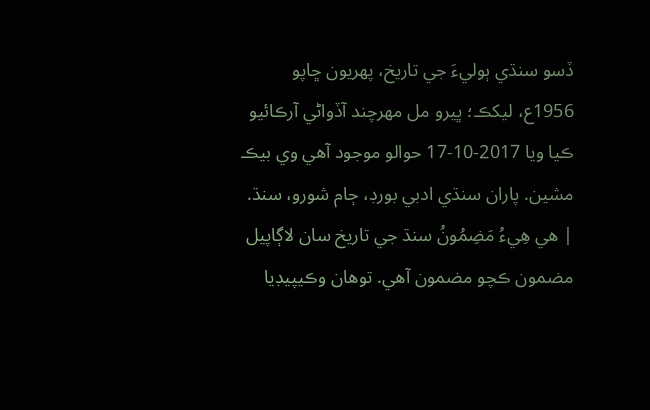ڏسو سنڌي ٻوليءَ جي تاريخ، پهريون ڇاپو 1956ع، ليکڪ؛ ڀيرو مل مهرچند آڏواڻي آرڪائيو ڪيا ويا 2017-10-17 حوالو موجود آهي وي بيڪ مشين. پاران سنڌي ادبي بورڊ، ڄام شورو، سنڌ.
| ھي هِيءُ مَضِمُونُ سنڌ جي تاريخ سان لاڳاپيل مضمون ڪچو مضمون آھي. توھان وڪيپيڊيا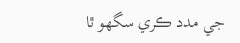جي مدد ڪري سگھو ٿا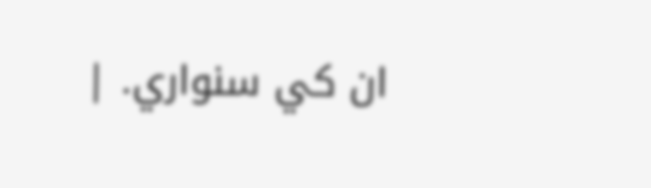ان کي سنواري. |